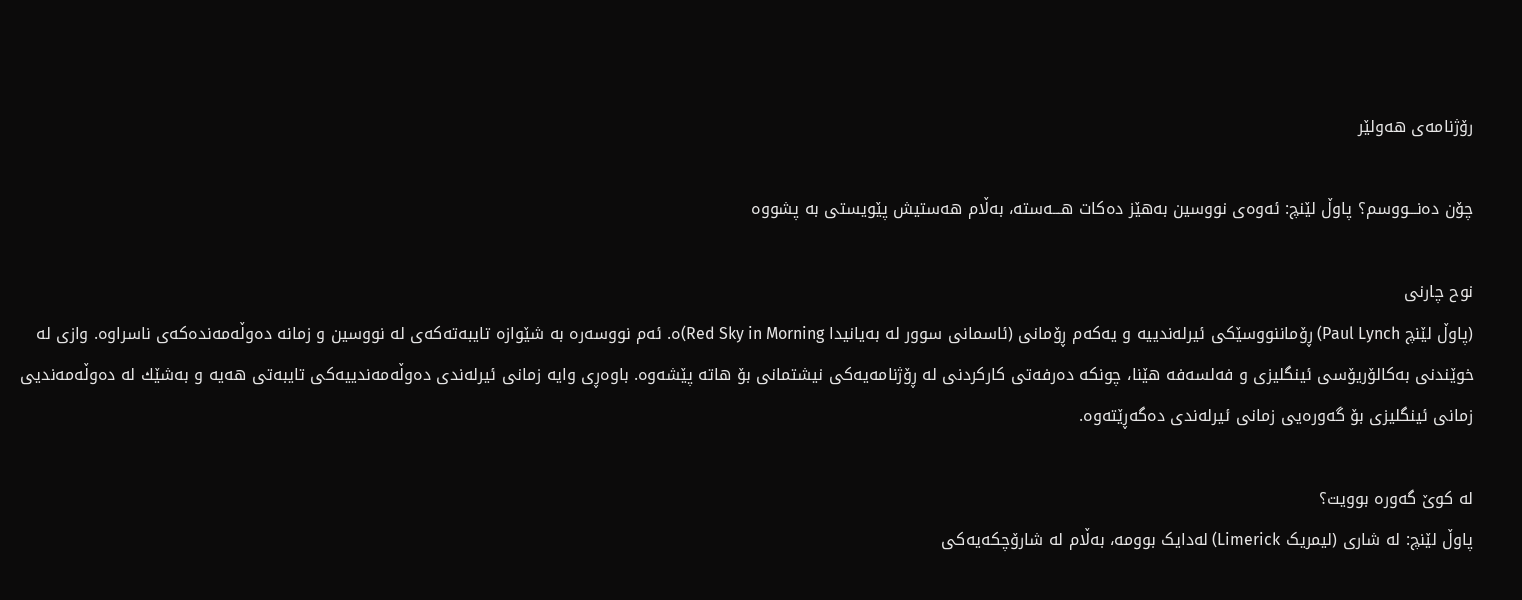رۆژنامەی ھەولێر

چۆن دەنـــووسم؟ پاوڵ لێنچ: ئەوەی نووسین بەهێز دەکات هـــەستە، بەڵام هەستیش پێویستی بە پشووە

نوح چارنی
(پاوڵ لێنچ Paul Lynch) ڕۆماننووسێكی ئیرلەندییە و یەكەم ڕۆمانی (ئاسمانی سوور لە بەیانیدا Red Sky in Morning)ە. ئەم نووسەرە بە شێوازە تایبەتەكەی لە نووسین و زمانە دەوڵەمەندەكەی ناسراوە. وازی لە خوێندنی بەکالۆریۆسی ئینگلیزی و فەلسەفە هێنا، چونکە دەرفەتی کارکردنی لە ڕۆژنامەیەکی نیشتمانی بۆ هاتە پێشەوە. باوەڕی وایە زمانی ئیرلەندی دەوڵەمەندییەكی تایبەتی هەیە و بەشێك لە دەوڵەمەندیی زمانی ئینگلیزی بۆ گەورەیی زمانی ئیرلەندی دەگەڕێتەوە.

لە کوێ گەورە بوویت؟
پاوڵ لێنچ: لە شاری (لیمریک Limerick) لەدایک بوومە، بەڵام لە شارۆچکەیەکی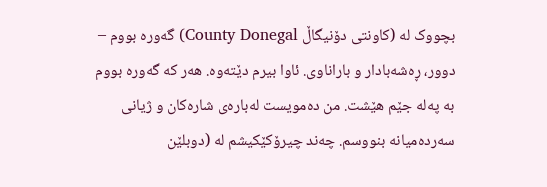بچووک لە (کاونتی دۆنیگاڵ County Donegal) گەورە بووم – دوور، ڕەشەبادار و باراناوی. ئاوا بیرم دێتەوە. هەر کە گەورە بووم بە پەلە جێم هێشت. من دەمویست لەبارەی شارەکان و ژیانی سەردەمیانە بنووسم. چەند چیرۆکێکیشم لە (دوبلێن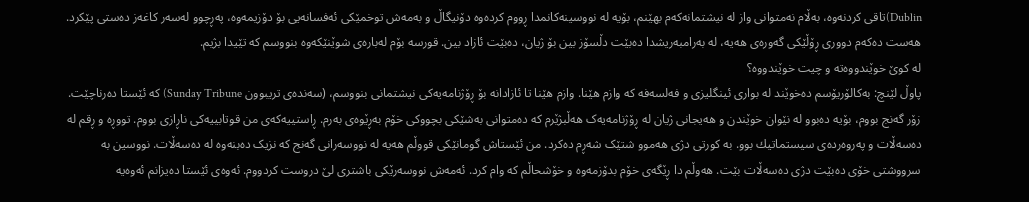Dublin)تاقی کردنەوە، بەڵام نەمتوانی واز لە نیشتمانەكەم بهێنم، بۆیە لە نووسینەكانمدا ڕووم كردەوە دۆنیگاڵ و بەمەش توخمێكی ئەفسانەیی بۆ دۆزیمەوە، پەڕچوو لەسەر كاغەز دەستی پێکرد. هەست دەكەم دووری ڕۆڵێکی گەورەی هەیە، لە بەرامبەریشدا دەبێت دڵسۆز بین بۆ ژیان، دەبێت ئازاد بین. قورسە بۆم لەبارەی شوێنێکەوە بنووسم كە تێیدا بژیم.
لە کوێ خوێندووەتە و چیت خوێندووە؟
پاوڵ لێنچ: بەکالۆریۆسم دەخوێند لە بواری ئینگلیزی و فەلسەفە كە وازم هێنا. وازم هێنا تا ئازادانە بۆ ڕۆژنامەیەکی نیشتمانی بنووسم، (سەندەی تریبوون Sunday Tribune) کە ئێستا دەرناچێت. زۆر گەنج بووم، بۆیە دەبوو لە نێوان خوێندن و هەیجانی ژیان لە ڕۆژنامەیەک هەڵبژێرم کە دەمتوانی بەشێکی بچووکی خۆم بەڕێوەی بەرم. ڕاستییەکەی من قوتابییەکی ناڕازی بووم. تووڕە و ڕقم لە دەسەڵات و پەروەردەی سیستماتیك بوو. بە كورتی دژی هەموو شتێک شەڕم دەکرد. من ئێستاش گومانێکی قووڵم هەیە لە نووسەرانی گەنج کە نزیک دەبنەوە لە دەسەڵات. نووسین بە سرووشتی خۆی دەبێت دژی دەسەڵات بێت. هەوڵم دا ڕێگەی خۆم بدۆزمەوە و خۆشحاڵم کە وام کرد. ئەمەش نووسەرێکی باشتری لێ دروست کردووم. ئەوەی ئێستا دەیزانم ئەوەیە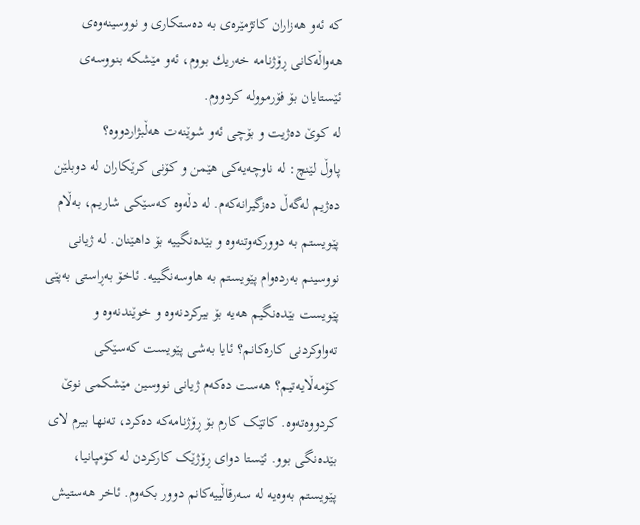کە ئەو هەزاران کاتژمێرەی بە دەستکاری و نووسینەوەی هەواڵەکانی ڕۆژنامە خەریك بووم، ئەو مێشكە بنووسەی ئێستایان بۆ فۆرموولە كردووم.
لە کوێ دەژیت و بۆچی ئەو شوێنەت هەڵبژاردووە؟
پاوڵ لێنچ: لە ناوچەیەکی هێمن و کۆنی کرێکاران لە دوبلێن دەژیم لەگەڵ دەزگیرانەكەم. لە دڵەوە کەسێکی شاریم، بەڵام پێویستم بە دووركەوتنەوە و بێدەنگییە بۆ داهێنان. لە ژیانی نووسینم بەردەوام پێویستم بە هاوسەنگییە. ئاخۆ بەڕاستی بەپێی پێویست بێدەنگیم هەیە بۆ بیرکردنەوە و خوێندنەوە و تەواوکردنی کارەكانم؟ ئایا بەشی پێویست كەسێكی کۆمەڵایەتیم؟ هەست دەكەم ژیانی نووسین مێشکمی نوێ کردووەتەوە. کاتێک کارم بۆ ڕۆژنامەکە دەکرد، تەنها بیرم لای بێدەنگی بوو. ئێستا دوای ڕۆژێک كاركردن لە کۆمپانیا، پێویستم بەوەیە لە سەرقاڵییەکانم دوور بکەوم. ئاخر هەستیش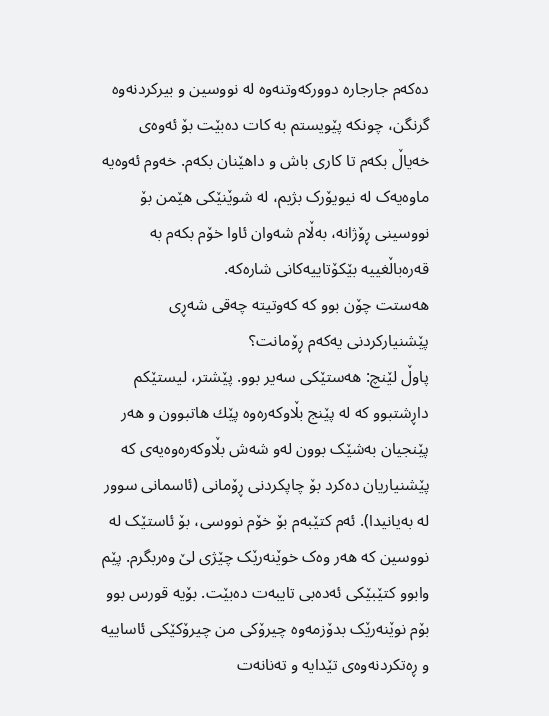دەكەم جارجارە دووركەوتنەوە لە نووسین و بیرکردنەوە گرنگن، چونکە پێویستم بە کات دەبێت بۆ ئەوەی خەیاڵ بكەم تا كاری باش و داهێنان بكەم. خەوم ئەوەیە ماوەیەک لە نیویۆرک بژیم، لە شوێنێکی هێمن بۆ نووسینی ڕۆژانە، بەڵام شەوان ئاوا خۆم بکەم بە قەرەباڵغییە بێكۆتاییەكانی شارەكە.
هەستت چۆن بوو كە كەوتیتە چەقی شەڕی پێشنیاركردنی یەكەم ڕۆمانت؟
پاوڵ لێنچ: هەستێکی سەیر بوو. پێشتر، لیستێکم داڕشتبوو كە لە پێنج بڵاوکەرەوە پێك هاتبوون و هەر پێنجیان بەشێک بوون لەو شەش بڵاوکەرەوەیەی کە پێشنیاریان دەكرد بۆ چاپكردنی ڕۆمانی (ئاسمانی سوور لە بەیانیدا). ئەم کتێبەم بۆ خۆم نووسی، بۆ ئاستێک لە نووسین کە هەر وەک خوێنەرێک چێژی لێ وەربگرم. پێم وابوو کتێبێکی ئەدەبی تایبەت دەبێت. بۆیە قورس بوو بۆم نوێنەرێک بدۆزمەوە چیرۆکی من چیرۆکێكی ئاساییە و ڕەتکردنەوەی تێدایە و تەنانەت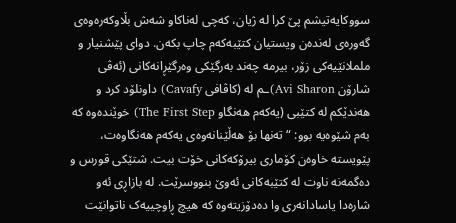سووكایەتیشم پێ كرا لە ژیان، كەچی لەناکاو شەش بڵاوکەرەوەی گەورەی لەندەن ویستیان کتێبەکەم چاپ بكەن. دوای پێشنیار و ململانێیەكی زۆر، بیرمە چەند بەرگێكی وەرگێڕانەکانی (ئەڤی شارۆن Avi Sharon)ـم لە (کاڤافی Cavafy) داونلۆد كرد و هەندێکم لە كتێبی (یەکەم هەنگاو The First Step) خوێندەوە كە بەم شێوەیە بوو: “تەنها بۆ هەڵێنانەوەی یەکەم هەنگاوەت، پێویستە خاوەن کۆماری بیرۆکەکانی خۆت بیت. شتێکی قورس و دەگمەنە ناوت لە كتێبەكانی ئەوێ بنووسرێت. لە بازاڕی ئەو شارەدا یاسادانەری وا دەدۆزیتەوە کە هیچ ڕاوچییەک ناتوانێت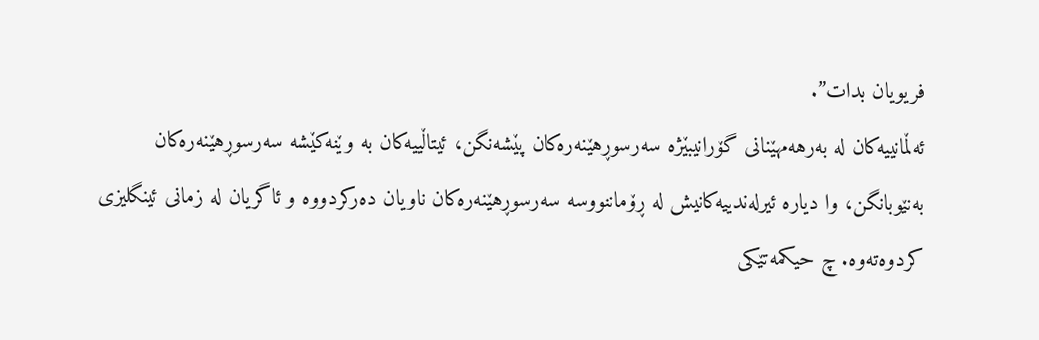فریویان بدات”.
ئەڵمانییەکان لە بەرهەمهێنانی گۆرانیبێژە سەرسوڕهێنەرەکان پێشەنگن، ئیتاڵییەکان بە وێنەکێشە سەرسوڕهێنەرەکان بەنێوبانگن، وا دیارە ئیرلەندییەکانیش لە ڕۆماننووسە سەرسوڕهێنەرەکان ناویان دەركردووە و ئاگریان لە زمانی ئینگلیزی كردوەتەوە. چ حیكمەتێكی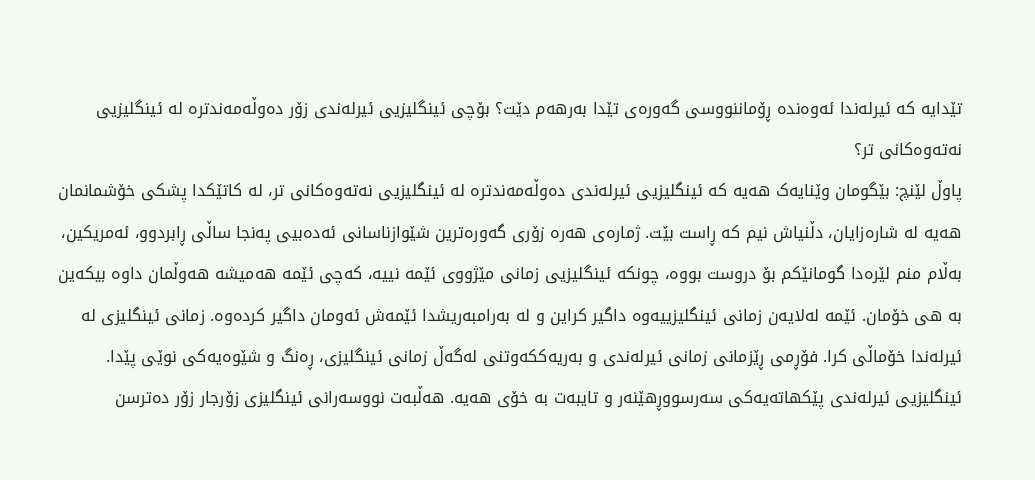تێدایە كە ئیرلەندا ئەوەندە ڕۆماننووسی گەورەی تێدا بەرهەم دێت؟ بۆچی ئینگلیزیی ئیرلەندی زۆر دەوڵەمەندترە لە ئینگلیزیی نەتەوەکانی تر؟
پاوڵ لێنچ: بێگومان وێنایەک هەیە کە ئینگلیزیی ئیرلەندی دەوڵەمەندترە لە ئینگلیزیی نەتەوەکانی تر، لە کاتێکدا پشكی خۆشمانمان هەیە لە شارەزایان، دڵنیاش نیم کە ڕاست بێت. ژمارەی هەرە زۆری گەورەترین شێوازناسانی ئەدەبیی پەنجا ساڵی ڕابردوو، ئەمریکین، بەڵام منم لێرەدا گومانێكم بۆ دروست بووە، چونکە ئینگلیزیی زمانی مێژووی ئێمە نییە، كەچی ئێمە هەمیشە هەوڵمان داوە بیکەین بە هی خۆمان. ئێمە لەلایەن زمانی ئینگلیزییەوە داگیر کراین و لە بەرامبەریشدا ئێمەش ئەومان داگیر کردەوە. زمانی ئینگلیزی لە ئیرلەندا خۆماڵی كرا. فۆڕمی ڕێزمانی زمانی ئیرلەندی و بەریەككەوتنی لەگەڵ زمانی ئینگلیزی، ڕەنگ و شێوەیەکی نوێی پێدا. ئینگلیزیی ئیرلەندی پێکهاتەیەكی سەرسووڕهێنەر و تایبەت بە خۆی هەیە. هەڵبەت نووسەرانی ئینگلیزی زۆرجار زۆر دەترسن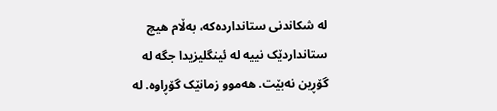لە شکاندنی ستانداردەکە، بەڵام هیچ ستانداردێک نییە لە ئینگلیزیدا جگە لە گۆڕین نەبێت. هەموو زمانێک گۆڕاوە. لە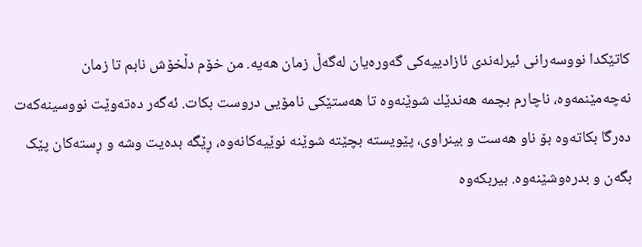کاتێکدا نووسەرانی ئیرلەندی ئازادییەکی گەورەیان لەگەڵ زمان هەیە. من خۆم دڵخۆش نابم تا زمان نەچەمێنمەوە، ناچارم بچمە هەندێك شوێنەوە تا هەستێکی نامۆیی دروست بکات. ئەگەر دەتەوێت نووسینەکەت دەرگا بکاتەوە بۆ ناو هەست و بینراوی، پێویستە بچێتە شوێنە نوێیەکانەوە، ڕێگە بدەیت وشە و ڕستەکان پێک بگەن و بدرەوشێنەوە. بیربکەوە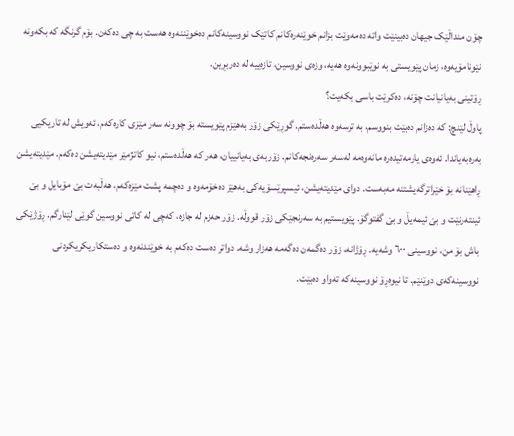چۆن منداڵێک جیهان دەبینێت واتە دەمەوێت بزانم خوێنەرەکانم کاتێک نووسینەکانم دەخوێننەوە هەست بە چی دەكەن. بۆم گرنگە كە بكەونە نێونامۆیەوە، زمان پێویستی بە نوێبوونەوە هەیە، وزەی نووسین، تازەییە لە دەربڕین.
ڕۆتینی بەیانیانت چۆنە، دەكرێت باسی بکەیت؟
پاوڵ لێنچ: کە دەزانم دەبێت بنووسم، بە ترسەوە هەڵدەستم. گوڕێكی زۆر بەهێزم پێویستە بۆ چوونە سەر مێزی كارەكەم، ئەویش لە تاریکیی بەرەبەیاندا. ئەوەی یارمەتیدەرە مانەوەمە لەسەر سەرەنجەكانم. زۆربەی بەیانییان، هەر کە هەڵدەستم، نیو کاتژمێر مێدیتەیشن دەکەم. مێدیتەیشن ڕاهێنانە بۆ خێراترگەیشتنە مەبەست. دوای مێدیتەیشن، ئیسپرێسۆیەکی بەهێز دەخۆمەوە و دەچمە پشت مێزەکەم، هەڵبەت بێ مۆبایل و بێ ئینتەرنێت و بێ ئیمەیڵ و بێ گفتوگۆ. پێویستیم بە سەرنجێکی زۆر قووڵە. زۆر حەزم لە جازە، كەچی لە کاتی نووسین گوێی لێنارگم. ڕۆژێکی باش بۆ من، نووسینی ٦٠٠ وشەیە. ڕۆژانە، زۆر دەگمەن دەگەمە هەزار وشە. دواتر دەست دەکەم بە خوێندنەوە و دەستکاریکریكردنی نووسینەكەی دوێنێم. تا نیوەڕۆ نووسینەکە تەواو دەبێت.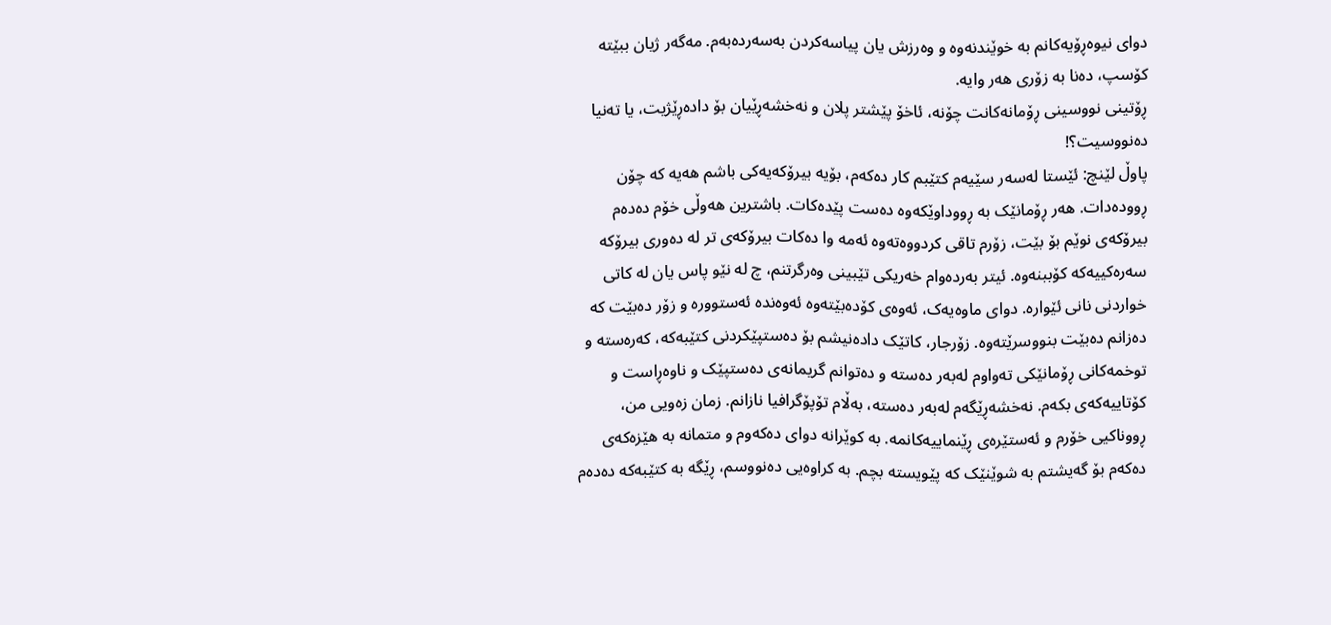دوای نیوەڕۆیەکانم بە خوێندنەوە و وەرزش یان پیاسەکردن بەسەردەبەم. مەگەر ژیان ببێتە کۆسپ، دەنا بە زۆری هەر وایە.
ڕۆتینی نووسینی ڕۆمانەكانت چۆنە، ئاخۆ پێشتر پلان و نەخشەڕێیان بۆ دادەڕێژیت، یا تەنیا دەنووسیت؟!
پاوڵ لێنچ: ئێستا لەسەر سێیەم کتێبم کار دەکەم، بۆیە بیرۆکەیەکی باشم هەیە کە چۆن ڕوودەدات. هەر ڕۆمانێک بە ڕووداوێكەوە دەست پێدەکات. باشترین هەوڵی خۆم دەدەم بیرۆکەی نوێم بۆ بێت، زۆرم تاقی كردووەتەوە ئەمە وا دەكات بیرۆکەی تر لە دەوری بیرۆکە سەرەكییەكە كۆببنەوە. ئیتر بەردەوام خەریكی تێبینی وەرگرتنم، چ لە نێو پاس یان لە کاتی خواردنی نانی ئێوارە. دوای ماوەیەک، ئەوەی کۆدەبێتەوە ئەوەندە ئەستوورە و زۆر دەبێت کە دەزانم دەبێت بنووسرێتەوە. زۆرجار، کاتێک دادەنیشم بۆ دەستپێکردنی کتێبەکە، كەرەستە و توخمەكانی ڕۆمانێکی تەواوم لەبەر دەستە و دەتوانم گریمانەی دەستپێک و ناوەڕاست و کۆتاییەكەی بكەم. نەخشەڕێگەم لەبەر دەستە، بەڵام تۆپۆگرافیا نازانم. زمان زەویی من، ڕووناکیی خۆرم و ئەستێرەی ڕێنماییەکانمە. بە کوێرانە دوای دەکەوم و متمانە بە هێزەكەی دەکەم بۆ گەیشتم بە شوێنێک کە پێویستە بچم. بە کراوەیی دەنووسم، ڕێگە بە کتێبەکە دەدەم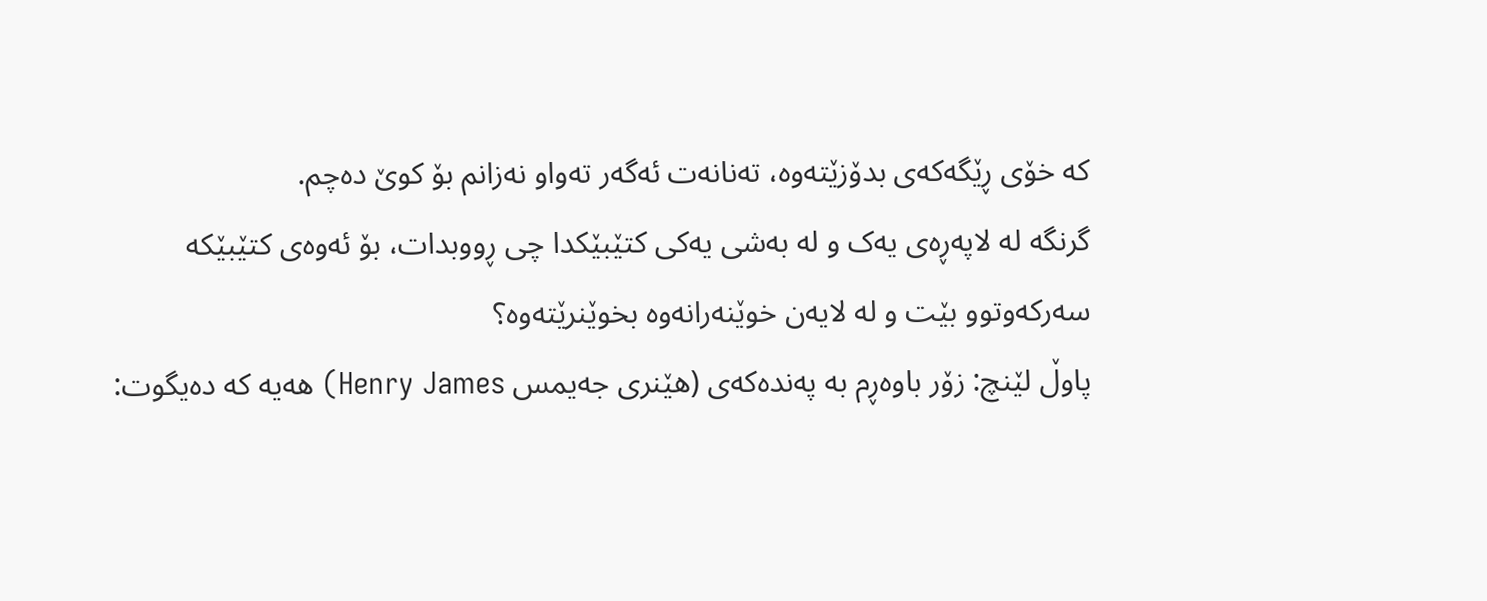کە خۆی ڕێگەكەی بدۆزێتەوە، تەنانەت ئەگەر تەواو نەزانم بۆ کوێ دەچم.
گرنگە لە لاپەڕەی یەک و لە بەشی یەکی كتێبێكدا چی ڕووبدات، بۆ ئەوەی کتێبێکە سەرکەوتوو بێت و لە لایەن خوێنەرانەوە بخوێنرێتەوە؟
پاوڵ لێنچ: زۆر باوەڕم بە پەندەكەی (هێنری جەیمس Henry James) هەیە کە دەیگوت: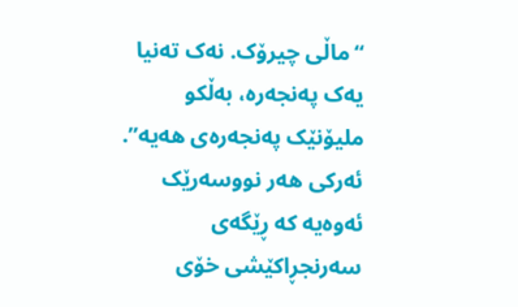“ماڵی چیرۆک. نەک تەنیا یەک پەنجەرە، بەڵکو ملیۆنێک پەنجەرەی هەیە”. ئەرکی هەر نووسەرێک ئەوەیە کە ڕێگەی سەرنجڕاکێشی خۆی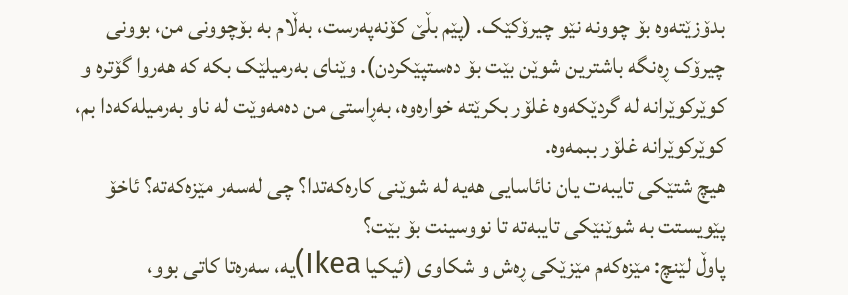بدۆزێتەوە بۆ چوونە نێو چیرۆکێک. (پێم بڵێ کۆنەپەرست، بەڵام بە بۆچوونی من، بوونی چیرۆک ڕەنگە باشترین شوێن بێت بۆ دەستپێکردن). وێنای بەرمیلێک بكە كە هەروا گۆترە و کوێركوێرانە لە گردێکەوە غلۆر بكرێتە خوارەوە، بەڕاستی من دەمەوێت لە ناو بەرمیلەکەدا بم، كوێرکوێرانە غلۆر ببمەوە.
هیچ شتێکی تایبەت یان نائاسایی هەیە لە شوێنی کارەکەتدا؟ چی لەسەر مێزەکەتە؟ ئاخۆ پێویستت بە شوێنێكی تایبەتە تا نووسینت بۆ بێت؟
پاوڵ لێنچ: مێزەکەم مێزێکی ڕەش و شکاوی (ئیکیا Ikea)یە، سەرەتا كاتی بوو،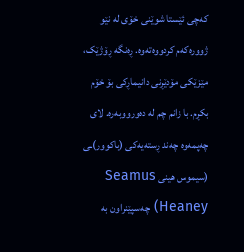كەچی ئێستا شوێنی خۆی لە نێو ژوورەكەم كردووەتەوە. ڕەنگە ڕۆژێک، مێزێکی مۆدێڕنی دانیماڕکی بۆ خۆم بکڕم. با زانم چم لە دەورووبەرە. لای چەپمەوە چەند ڕستەیەكی (باکوور)ـی (سیموس هینی Seamus Heaney) چەسپێنراون بە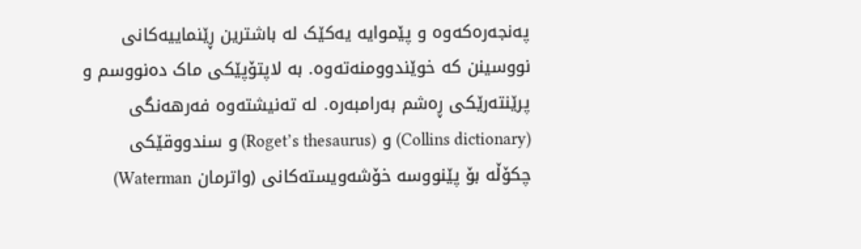پەنجەرەکەوە و پێموایە یەکێک لە باشترین ڕێنماییەکانی نووسینن کە خوێندوومنەتەوە. بە لاپتۆپێکی ماک دەنووسم و پرێنتەرێكی ڕەشم بەرامبەرە. لە تەنیشتەوە فەرهەنگی (Collins dictionary) و (Roget’s thesaurus) و سندووقێکی چكۆڵە بۆ پێنووسە خۆشەویستەكانی (واترمان Waterman)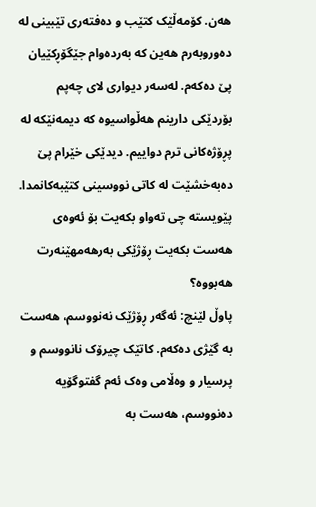هەن. کۆمەڵێک کتێب و دەفتەری تێبینی لە دەوروبەرم هەین کە بەردەوام جێگۆڕكێیان پێ دەكەم. لەسەر دیواری لای چەپم بۆردێكی دارینم هەڵواسیوە كە دیمەنێکە لە پڕۆژەكانی ترم دواییم. دیدێکی خێرام پێ دەبەخشێت لە كاتی نووسینی کتێبەکانمدا.
پێویستە چی تەواو بکەیت بۆ ئەوەی هەست بکەیت ڕۆژێکی بەرهەمهێنەرت هەبووە؟
پاوڵ لێنچ: ئەگەر ڕۆژێک نەنووسم، هەست بە گێژی دەكەم. کاتێک چیرۆک نانووسم و پرسیار و وەڵامی وەک ئەم گفتوگۆیە دەنووسم، هەست بە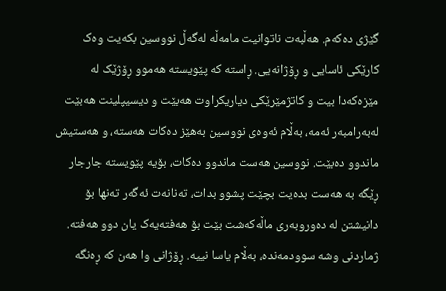گێژی دەكەم. هەڵبەت ناتوانیت مامەڵە لەگەڵ نووسین بکەیت وەک کارێکی ئاسایی و ڕۆژانەیی. ڕاستە كە پێویستە هەموو ڕۆژێک لە مێزەکەدا بیت و کاتژمێرێكی دیاریکراوت هەبێت و دیسیپلینت هەبێت لەبەرامبەر ئەمە، بەڵام ئەوەی نووسین بەهێز دەکات هەستە، و هەستیش ماندوو دەبێت. نووسین هەست ماندوو دەكات، بۆیە پێویستە جارجار ڕێگە بە هەست بدەیت بچێت پشوو بدات، تەنانەت ئەگەر تەنها بۆ دانیشتن لە دەوروبەری ماڵەكەشت بێت بۆ هەفتەیەک یان دوو هەفتە. ژماردنی وشە سوودمەندە، بەڵام یاسا نییە. ڕۆژانی وا هەن کە ڕەنگە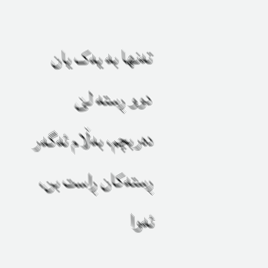تەنها بە یەک یان دوو ڕستە لێ دەربچم، بەڵام ئەگەر ڕستەکان ڕاست بن، ئەوا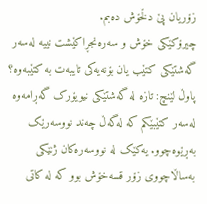زۆریان پێ دڵخۆش دەبم.
چیرۆکێکی خۆش و سەرەنجڕاكێشت نییە لەسەر گەشتێکی کتێب یان بۆنەیەکی تایبەت بە کتێبەوە؟
پاوڵ لێنچ: تازە لە گەشتێکی نیویۆرک گەڕامەوە لەسەر كتێبێكم كە لەگەڵ چەند نووسەرێک بەڕێوەچوو. یەکێک لە نووسەرەكان ژنێکی بەساڵاچووی زۆر قسەخۆش بوو کە لە کاتی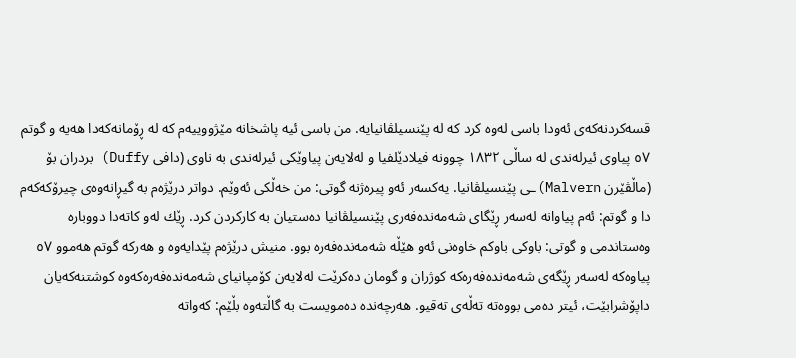قسەكردنەكەی ئەودا باسی لەوە کرد کە لە پێنسیلڤانیایە. من باسی ئیە پاشخانە مێژووییەم كە لە ڕۆمانەكەدا هەیە و گوتم ٥٧ پیاوی ئیرلەندی لە ساڵی ١٨٣٢ چوونە فیلادێلفیا و لەلایەن پیاوێکی ئیرلەندی بە ناوی (دافی Duffy) بردران بۆ (ماڵڤێرن Malvern)ـی پێنسیلڤانیا. یەكسەر ئەو پیرەژنە گوتی: من خەڵكی ئەوێم. دواتر درێژەم بە گیڕانەوەی چیرۆکەکەم دا و گوتم: ئەم پیاوانە لەسەر ڕێگای شەمەندەفەری پێنسیلڤانیا دەستیان بە کارکردن کرد. ڕێك لەو كاتەدا دووبارە وەستاندمی و گوتی: باوکی باوکم خاوەنی ئەو هێڵە شەمەندەفەرە بوو. منیش درێژەم پێدایەوە و هەركە گوتم هەموو ٥٧ پیاوەکە لەسەر ڕێگەی شەمەندەفەرەكە کوژران و گومان دەکرێت لەلایەن کۆمپانیای شەمەندەفەرەكەوە كوشتنەكەیان داپۆشرابێت، ئیتر دەمی بووەتە تەڵەی تەقیو. هەرچەندە دەمویست بە گاڵتەوە بڵێم: كەواتە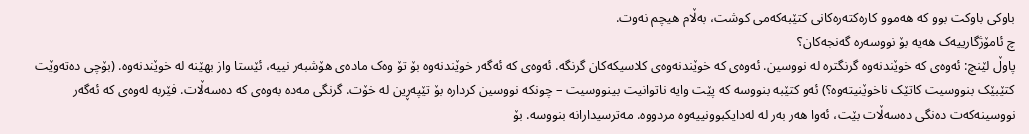باوکی باوکت بوو کە هەموو کارەکتەرەکانی کتێبەکەمی کوشت، بەڵام هیچم نەوت.
چ ئامۆژگارییەک هەیە بۆ نووسەرە گەنجەكان؟
پاوڵ لێنچ: ئەوەی کە خوێندنەوە گرنگترە لە نووسین. ئەوەی کە خوێندنەوەی کلاسیکەکان گرنگە. ئەوەی کە ئەگەر خوێندنەوە بۆ تۆ وەک مادەی هۆشبەر نییە، ئێستا واز بهێنە لە خوێندنەوە. (بۆچی دەتەوێت کتێبێک بنووسیت کاتێک ناخوێنیتەوە؟) ئەو کتێبە بنووسە کە پێت وایە ناتوانیت بینووسیت – چونکە نووسین کردارە بۆ تێپەڕین لە خۆت. گرنگی مەدە بەوەی كە دەسەڵات. فێربە لەوەی كە ئەگەر نووسینەکەت دەنگی دەسەڵات بێت، ئەوا هەر بەر لە لەدایكبوونییەوە مردووە. مەترسیدارانە بنووسە. بۆ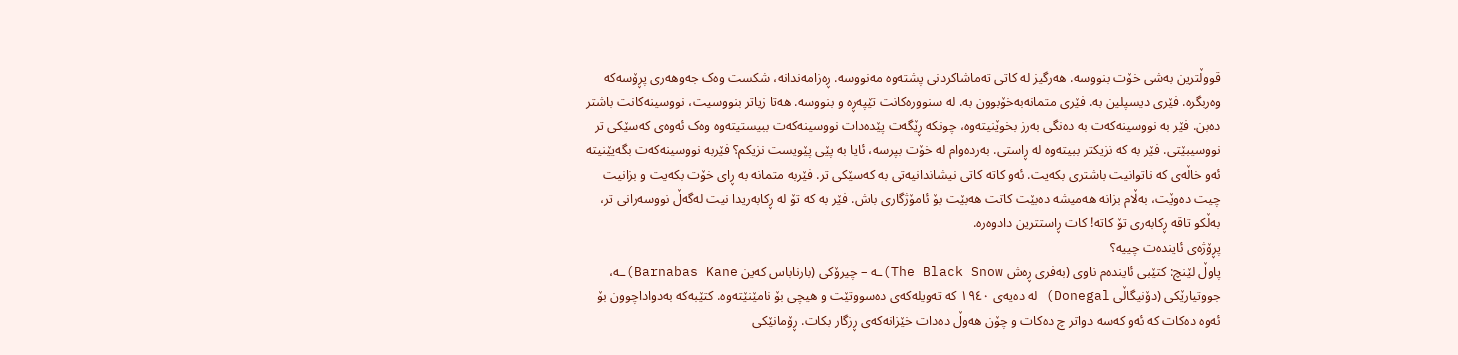قووڵترین بەشی خۆت بنووسە. هەرگیز لە كاتی تەماشاكردنی پشتەوە مەنووسە. ڕەزامەندانە، شکست وەک جەوهەری پڕۆسەكە وەربگرە. فێری دیسپلین بە. فێری متمانەبەخۆبوون بە. لە سنوورەکانت تێپەڕە و بنووسە. هەتا زیاتر بنووسیت، نووسینەكانت باشتر دەبن. فێر بە نووسینەکەت بە دەنگی بەرز بخوێنیتەوە، چونکە ڕێگەت پێدەدات نووسینەکەت ببیستیتەوە وەک ئەوەی کەسێکی تر نووسیبێتی. فێر بە کە نزیکتر ببیتەوە لە ڕاستی. بەردەوام لە خۆت بپرسە، ئایا بە پێی پێویست نزیکم؟ فێربە نووسینەکەت بگەیێنیتە ئەو خاڵەی کە ناتوانیت باشتری بکەیت. ئەو کاتە کاتی نیشاندانیەتی بە کەسێکی تر. فێربە متمانە بە ڕای خۆت بکەیت و بزانیت چیت دەوێت، بەڵام بزانە هەمیشە دەبێت کاتت هەبێت بۆ ئامۆژگاری باش. فێر بە كە تۆ لە ڕکابەریدا نیت لەگەڵ نووسەرانی تر، بەڵكو تاقە ڕكابەری تۆ كاتە! كات ڕاستترین دادوەرە.
پڕۆژەی ئایندەت چییە؟
پاوڵ لێنچ: کتێبی ئایندەم ناوی (بەفری ڕەش The Black Snow)ـە – چیرۆکی (بارناباس کەین Barnabas Kane)ـە، جووتیارێکی (دۆنیگاڵی Donegal) لە دەیەی ١٩٤٠ کە تەویلەکەی دەسووتێت و هیچی بۆ نامێنێتەوە. کتێبەکە بەدواداچوون بۆ ئەوە دەكات كە ئەو كەسە دواتر چ دەکات و چۆن هەوڵ دەدات خێزانەکەی ڕزگار بکات. ڕۆمانێکی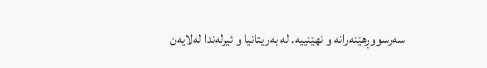سەرسووڕهێنەرانە و نهێنییە. لە بەریتانیا و ئیرلەندا لەلایەن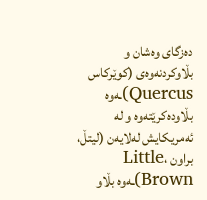دەزگای وەشان و بڵاوكردنەوەی (کوێرکاس Quercus)ـەوە بڵاودەکرێتەوە و لە ئەمریکایش لەلایەن (لیتڵ، براون Little، Brown)ـەوە بڵاو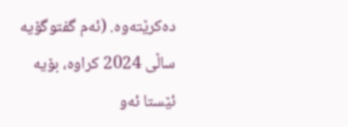دەكرێتەوە. (ئەم گفتوگۆیە ساڵی 2024 كراوە، بۆیە ئێستا ئەو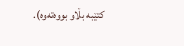كتێبە بڵاو بووەتەوە).